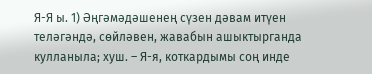Я-Я ы. 1) Әңгәмәдәшенең сүзен дәвам итүен теләгәндә, сөйләвен, жавабын ашыктырганда кулланыла; хуш. – Я-я, коткардымы соң инде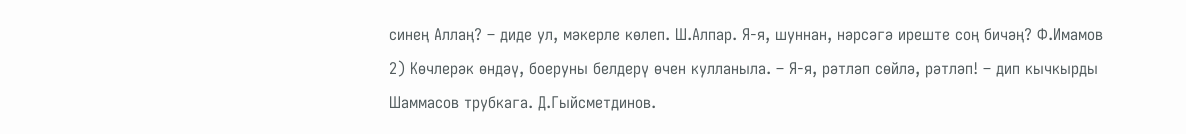синең Аллаң? – диде ул, мәкерле көлеп. Ш.Алпар. Я-я, шуннан, нәрсәгә иреште соң бичәң? Ф.Имамов 2) Көчлерәк өндәү, боеруны белдерү өчен кулланыла. – Я-я, рәтләп сөйлә, рәтләп! – дип кычкырды Шаммасов трубкага. Д.Гыйсметдинов.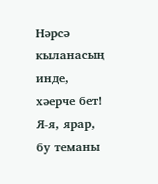Нәрсә кыланасың инде, хәерче бет! Я-я, ярар, бу теманы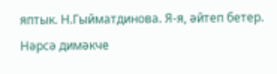яптык. Н.Гыйматдинова. Я-я, әйтеп бетер. Нәрсә димәкче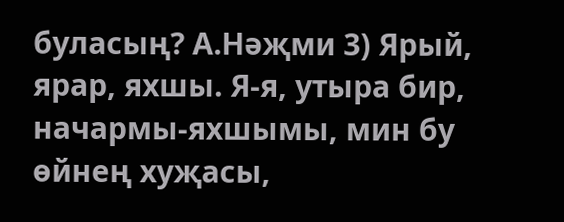буласың? А.Нәҗми 3) Ярый, ярар, яхшы. Я-я, утыра бир, начармы-яхшымы, мин бу өйнең хуҗасы,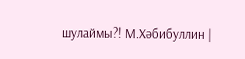шулаймы?! М.Хәбибуллин |